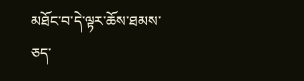མཐོང་བ་དེ་ལྟར་ཆོས་ཐམས་ཅད་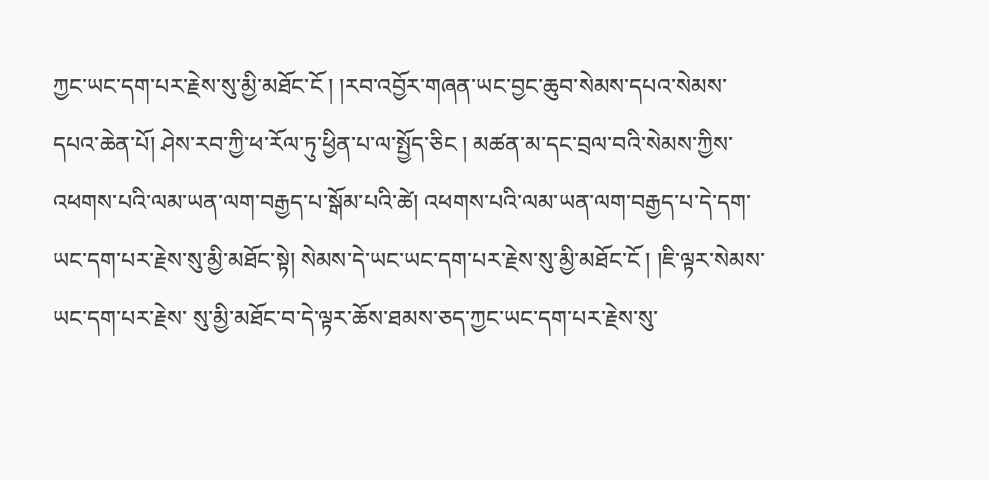ཀྱང་ཡང་དག་པར་རྗེས་སུ་མྱི་མཐོང་ངོ ། །རབ་འབྱོར་གཞན་ཡང་བྱང་ཆུབ་སེམས་དཔའ་སེམས་དཔའ་ཆེན་པོ། ཤེས་རབ་ཀྱི་ཕ་རོལ་ཏུ་ཕྱིན་པ་ལ་སྤྱོད་ཅིང ། མཚན་མ་དང་བྲལ་བའི་སེམས་ཀྱིས་ འཕགས་པའི་ལམ་ཡན་ལག་བརྒྱད་པ་སྒོམ་པའི་ཚེ། འཕགས་པའི་ལམ་ཡན་ལག་བརྒྱད་པ་དེ་དག་ཡང་དག་པར་རྗེས་སུ་མྱི་མཐོང་སྟེ། སེམས་དེ་ཡང་ཡང་དག་པར་རྗེས་སུ་མྱི་མཐོང་ངོ ། །ཇི་ལྟར་སེམས་ཡང་དག་པར་རྗེས་ སུ་མྱི་མཐོང་བ་དེ་ལྟར་ཆོས་ཐམས་ཅད་ཀྱང་ཡང་དག་པར་རྗེས་སུ་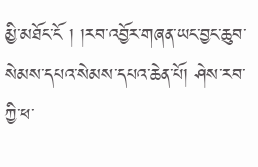མྱི་མཐོང་ངོ ། །རབ་འབྱོར་གཞན་ཡང་བྱང་ཆུབ་སེམས་དཔའ་སེམས་དཔའ་ཆེན་པོ། ཤེས་རབ་ཀྱི་ཕ་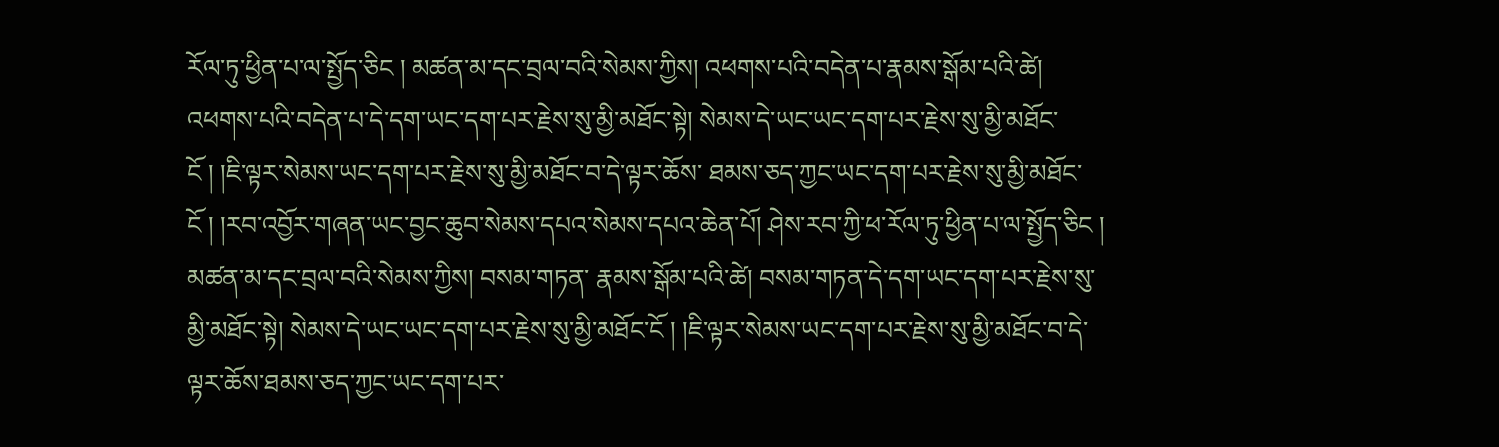རོལ་ཏུ་ཕྱིན་པ་ལ་སྤྱོད་ཅིང ། མཚན་མ་དང་བྲལ་བའི་སེམས་ཀྱིས། འཕགས་པའི་བདེན་པ་རྣམས་སྒོམ་པའི་ཚེ། འཕགས་པའི་བདེན་པ་དེ་དག་ཡང་དག་པར་རྗེས་སུ་མྱི་མཐོང་སྟེ། སེམས་དེ་ཡང་ཡང་དག་པར་རྗེས་སུ་མྱི་མཐོང་ངོ ། །ཇི་ལྟར་སེམས་ཡང་དག་པར་རྗེས་སུ་མྱི་མཐོང་བ་དེ་ལྟར་ཆོས་ ཐམས་ཅད་ཀྱང་ཡང་དག་པར་རྗེས་སུ་མྱི་མཐོང་ངོ ། །རབ་འབྱོར་གཞན་ཡང་བྱང་ཆུབ་སེམས་དཔའ་སེམས་དཔའ་ཆེན་པོ། ཤེས་རབ་ཀྱི་ཕ་རོལ་ཏུ་ཕྱིན་པ་ལ་སྤྱོད་ཅིང ། མཚན་མ་དང་བྲལ་བའི་སེམས་ཀྱིས། བསམ་གཏན་ རྣམས་སྒོམ་པའི་ཚེ། བསམ་གཏན་དེ་དག་ཡང་དག་པར་རྗེས་སུ་མྱི་མཐོང་སྟེ། སེམས་དེ་ཡང་ཡང་དག་པར་རྗེས་སུ་མྱི་མཐོང་ངོ ། །ཇི་ལྟར་སེམས་ཡང་དག་པར་རྗེས་སུ་མྱི་མཐོང་བ་དེ་ལྟར་ཆོས་ཐམས་ཅད་ཀྱང་ཡང་དག་པར་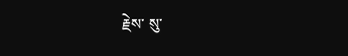རྗེས་ སུ་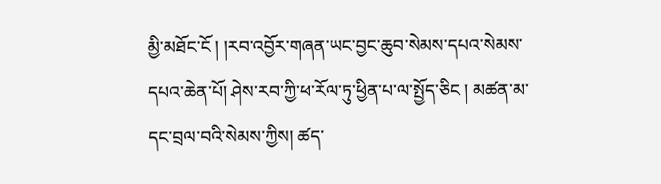མྱི་མཐོང་ངོ ། །རབ་འབྱོར་གཞན་ཡང་བྱང་ཆུབ་སེམས་དཔའ་སེམས་དཔའ་ཆེན་པོ། ཤེས་རབ་ཀྱི་ཕ་རོལ་ཏུ་ཕྱིན་པ་ལ་སྤྱོད་ཅིང ། མཚན་མ་དང་བྲལ་བའི་སེམས་ཀྱིས། ཚད་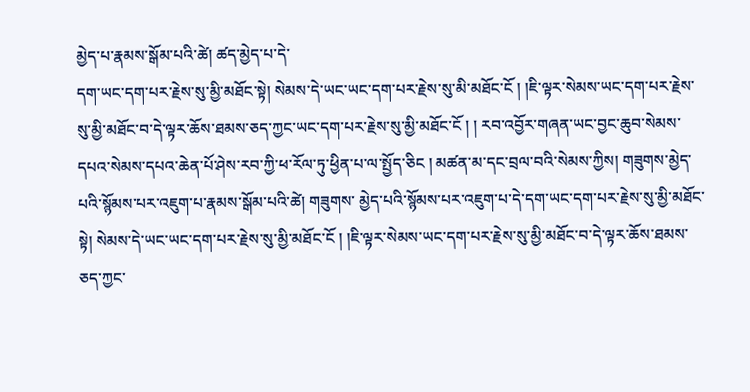མྱེད་པ་རྣམས་སྒོམ་པའི་ཚེ། ཚད་མྱེད་པ་དེ་
དག་ཡང་དག་པར་རྗེས་སུ་མྱི་མཐོང་སྟེ། སེམས་དེ་ཡང་ཡང་དག་པར་རྗེས་སུ་མི་མཐོང་ངོ ། །ཇི་ལྟར་སེམས་ཡང་དག་པར་རྗེས་སུ་མྱི་མཐོང་བ་དེ་ལྟར་ཆོས་ཐམས་ཅད་ཀྱང་ཡང་དག་པར་རྗེས་སུ་མྱི་མཐོང་ངོ ། ། རབ་འབྱོར་གཞན་ཡང་བྱང་ཆུབ་སེམས་དཔའ་སེམས་དཔའ་ཆེན་པོ་ཤེས་རབ་ཀྱི་ཕ་རོལ་ཏུ་ཕྱིན་པ་ལ་སྤྱོད་ཅིང ། མཚན་མ་དང་བྲལ་བའི་སེམས་ཀྱིས། གཟུགས་མྱེད་པའི་སྙོམས་པར་འཇུག་པ་རྣམས་སྒོམ་པའི་ཚེ། གཟུགས་ མྱེད་པའི་སྙོམས་པར་འཇུག་པ་དེ་དག་ཡང་དག་པར་རྗེས་སུ་མྱི་མཐོང་སྟེ། སེམས་དེ་ཡང་ཡང་དག་པར་རྗེས་སུ་མྱི་མཐོང་ངོ ། །ཇི་ལྟར་སེམས་ཡང་དག་པར་རྗེས་སུ་མྱི་མཐོང་བ་དེ་ལྟར་ཆོས་ཐམས་ཅད་ཀྱང་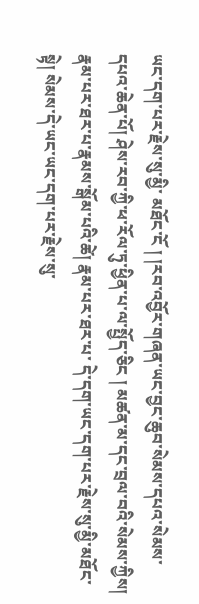ཡང་དག་པར་རྗེས་སུ་མྱི་ མཐོང་ངོ ། །རབ་འབྱོར་གཞན་ཡང་བྱང་ཆུབ་སེམས་དཔའ་སེམས་དཔའ་ཆེན་པོ། ཤེས་རབ་ཀྱི་ཕ་རོལ་ཏུ་ཕྱིན་པ་ལ་སྤྱོད་ཅིང ། མཚན་མ་དང་བྲལ་བའི་སེམས་ཀྱིས། རྣམ་པར་ཐར་པ་རྣམས་སྒོམ་པའི་ཚེ། རྣམ་པར་ཐར་པ་ དེ་དག་ཡང་དག་པར་རྗེས་སུ་མྱི་མཐོང་སྟེ། སེམས་དེ་ཡང་ཡང་དག་པར་རྗེས་སུ་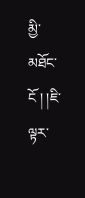མྱི་མཐོང་ངོ ། །ཇི་ལྟར་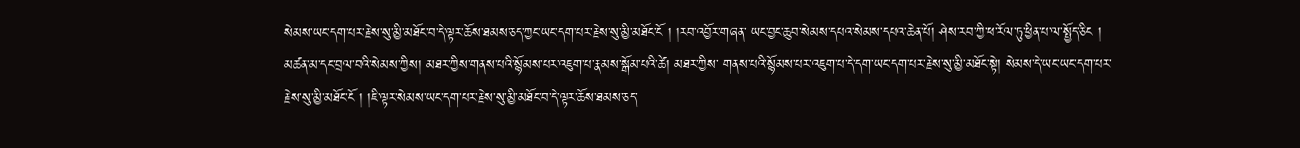སེམས་ཡང་དག་པར་རྗེས་སུ་མྱི་མཐོང་བ་དེ་ལྟར་ཆོས་ཐམས་ཅད་ཀྱང་ཡང་དག་པར་རྗེས་སུ་མྱི་མཐོང་ངོ ། །རབ་འབྱོར་གཞན་ ཡང་བྱང་ཆུབ་སེམས་དཔའ་སེམས་དཔའ་ཆེན་པོ། ཤེས་རབ་ཀྱི་ཕ་རོལ་ཏུ་ཕྱིན་པ་ལ་སྤྱོད་ཅིང ། མཚན་མ་དང་བྲལ་བའི་སེམས་ཀྱིས། མཐར་ཀྱིས་གནས་པའི་སྙོམས་པར་འཇུག་པ་རྣམས་སྒོམ་པའི་ཚེ། མཐར་ཀྱིས་ གནས་པའི་སྙོམས་པར་འཇུག་པ་དེ་དག་ཡང་དག་པར་རྗེས་སུ་མྱི་མཐོང་སྟེ། སེམས་དེ་ཡང་ཡང་དག་པར་རྗེས་སུ་མྱི་མཐོང་ངོ ། །ཇི་ལྟར་སེམས་ཡང་དག་པར་རྗེས་སུ་མྱི་མཐོང་བ་དེ་ལྟར་ཆོས་ཐམས་ཅད་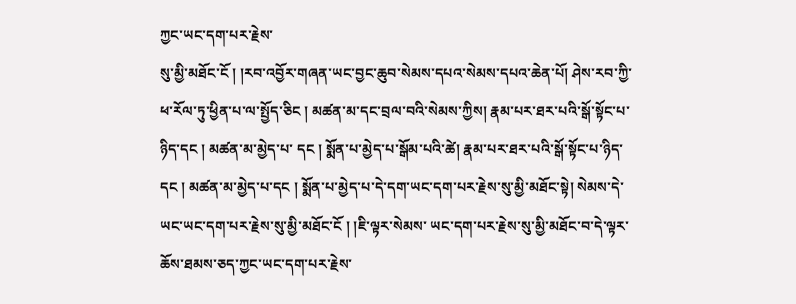ཀྱང་ཡང་དག་པར་རྗེས་
སུ་མྱི་མཐོང་ངོ ། །རབ་འབྱོར་གཞན་ཡང་བྱང་ཆུབ་སེམས་དཔའ་སེམས་དཔའ་ཆེན་པོ། ཤེས་རབ་ཀྱི་ཕ་རོལ་ཏུ་ཕྱིན་པ་ལ་སྤྱོད་ཅིང ། མཚན་མ་དང་བྲལ་བའི་སེམས་ཀྱིས། རྣམ་པར་ཐར་པའི་སྒོ་སྟོང་པ་ཉིད་དང ། མཚན་མ་མྱེད་པ་ དང ། སྨོན་པ་མྱེད་པ་སྒོམ་པའི་ཚེ། རྣམ་པར་ཐར་པའི་སྒོ་སྟོང་པ་ཉིད་དང ། མཚན་མ་མྱེད་པ་དང ། སྨོན་པ་མྱེད་པ་དེ་དག་ཡང་དག་པར་རྗེས་སུ་མྱི་མཐོང་སྟེ། སེམས་དེ་ཡང་ཡང་དག་པར་རྗེས་སུ་མྱི་མཐོང་ངོ ། །ཇི་ལྟར་སེམས་ ཡང་དག་པར་རྗེས་སུ་མྱི་མཐོང་བ་དེ་ལྟར་ཆོས་ཐམས་ཅད་ཀྱང་ཡང་དག་པར་རྗེས་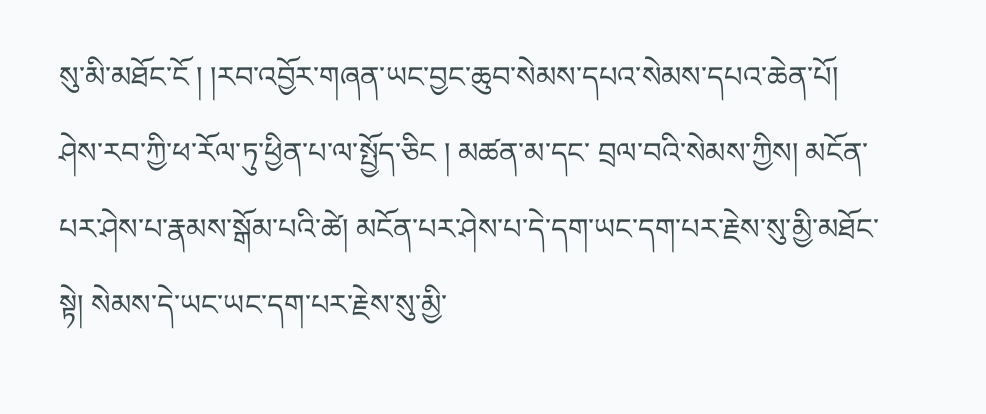སུ་མི་མཐོང་ངོ ། །རབ་འབྱོར་གཞན་ཡང་བྱང་ཆུབ་སེམས་དཔའ་སེམས་དཔའ་ཆེན་པོ། ཤེས་རབ་ཀྱི་ཕ་རོལ་ཏུ་ཕྱིན་པ་ལ་སྤྱོད་ཅིང ། མཚན་མ་དང་ བྲལ་བའི་སེམས་ཀྱིས། མངོན་པར་ཤེས་པ་རྣམས་སྒོམ་པའི་ཚེ། མངོན་པར་ཤེས་པ་དེ་དག་ཡང་དག་པར་རྗེས་སུ་མྱི་མཐོང་སྟེ། སེམས་དེ་ཡང་ཡང་དག་པར་རྗེས་སུ་མྱི་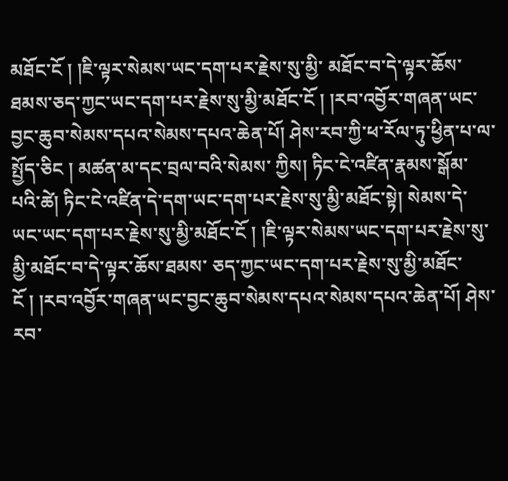མཐོང་ངོ ། །ཇི་ལྟར་སེམས་ཡང་དག་པར་རྗེས་སུ་མྱི་ མཐོང་བ་དེ་ལྟར་ཆོས་ཐམས་ཅད་ཀྱང་ཡང་དག་པར་རྗེས་སུ་མྱི་མཐོང་ངོ ། །རབ་འབྱོར་གཞན་ཡང་བྱང་ཆུབ་སེམས་དཔའ་སེམས་དཔའ་ཆེན་པོ། ཤེས་རབ་ཀྱི་ཕ་རོལ་ཏུ་ཕྱིན་པ་ལ་སྤྱོད་ཅིང ། མཚན་མ་དང་བྲལ་བའི་སེམས་ ཀྱིས། ཏིང་ངེ་འཛིན་རྣམས་སྒོམ་པའི་ཚེ། ཏིང་ངེ་འཛིན་དེ་དག་ཡང་དག་པར་རྗེས་སུ་མྱི་མཐོང་སྟེ། སེམས་དེ་ཡང་ཡང་དག་པར་རྗེས་སུ་མྱི་མཐོང་ངོ ། །ཇི་ལྟར་སེམས་ཡང་དག་པར་རྗེས་སུ་མྱི་མཐོང་བ་དེ་ལྟར་ཆོས་ཐམས་ ཅད་ཀྱང་ཡང་དག་པར་རྗེས་སུ་མྱི་མཐོང་ངོ ། །རབ་འབྱོར་གཞན་ཡང་བྱང་ཆུབ་སེམས་དཔའ་སེམས་དཔའ་ཆེན་པོ། ཤེས་རབ་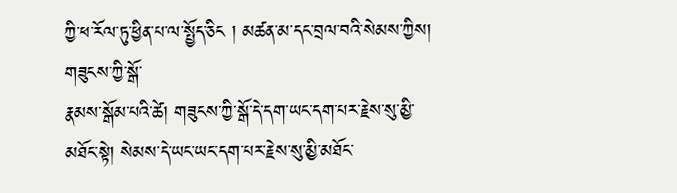ཀྱི་ཕ་རོལ་ཏུ་ཕྱིན་པ་ལ་སྤྱོད་ཅིང ། མཚན་མ་དང་བྲལ་བའི་སེམས་ཀྱིས། གཟུངས་ཀྱི་སྒོ་
རྣམས་སྒོམ་པའི་ཚེ། གཟུངས་ཀྱི་སྒོ་དེ་དག་ཡང་དག་པར་རྗེས་སུ་མྱི་མཐོང་སྟེ། སེམས་དེ་ཡང་ཡང་དག་པར་རྗེས་སུ་མྱི་མཐོང་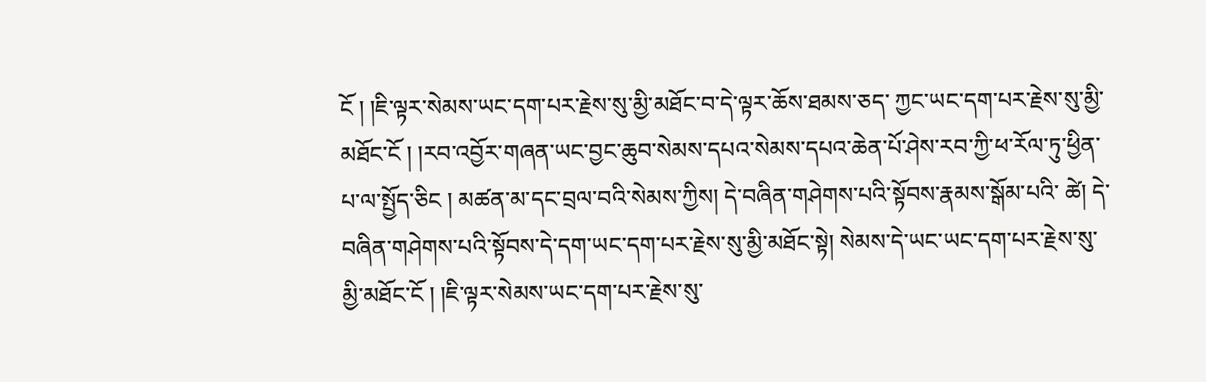ངོ ། །ཇི་ལྟར་སེམས་ཡང་དག་པར་རྗེས་སུ་མྱི་མཐོང་བ་དེ་ལྟར་ཆོས་ཐམས་ཅད་ ཀྱང་ཡང་དག་པར་རྗེས་སུ་མྱི་མཐོང་ངོ ། །རབ་འབྱོར་གཞན་ཡང་བྱང་ཆུབ་སེམས་དཔའ་སེམས་དཔའ་ཆེན་པོ་ཤེས་རབ་ཀྱི་ཕ་རོལ་ཏུ་ཕྱིན་པ་ལ་སྤྱོད་ཅིང ། མཚན་མ་དང་བྲལ་བའི་སེམས་ཀྱིས། དེ་བཞིན་གཤེགས་པའི་སྟོབས་རྣམས་སྒོམ་པའི་ ཚེ། དེ་བཞིན་གཤེགས་པའི་སྟོབས་དེ་དག་ཡང་དག་པར་རྗེས་སུ་མྱི་མཐོང་སྟེ། སེམས་དེ་ཡང་ཡང་དག་པར་རྗེས་སུ་མྱི་མཐོང་ངོ ། །ཇི་ལྟར་སེམས་ཡང་དག་པར་རྗེས་སུ་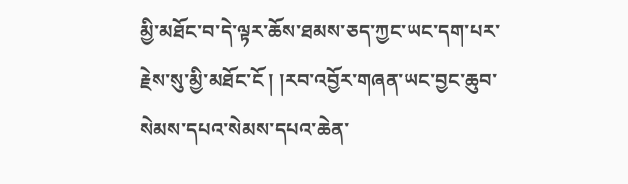མྱི་མཐོང་བ་དེ་ལྟར་ཆོས་ཐམས་ཅད་ཀྱང་ཡང་དག་པར་ རྗེས་སུ་མྱི་མཐོང་ངོ ། །རབ་འབྱོར་གཞན་ཡང་བྱང་ཆུབ་སེམས་དཔའ་སེམས་དཔའ་ཆེན་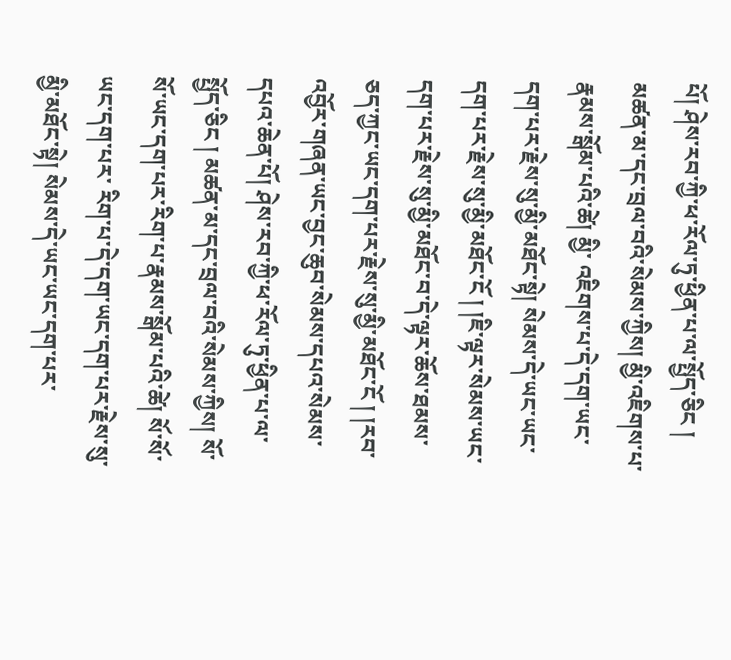པོ། ཤེས་རབ་ཀྱི་ཕ་རོལ་ཏུ་ཕྱིན་པ་ལ་སྤྱོད་ཅིང ། མཚན་མ་དང་བྲལ་བའི་སེམས་ཀྱིས། མྱི་འཇིགས་པ་རྣམས་སྒོམ་པའི་ཚེ། མྱི་ འཇིགས་པ་དེ་དག་ཡང་དག་པར་རྗེས་སུ་མྱི་མཐོང་སྟེ། སེམས་དེ་ཡང་ཡང་དག་པར་རྗེས་སུ་མྱི་མཐོང་ངོ ། །ཇི་ལྟར་སེམས་ཡང་དག་པར་རྗེས་སུ་མྱི་མཐོང་བ་དེ་ལྟར་ཆོས་ཐམས་ཅད་ཀྱང་ཡང་དག་པར་རྗེས་སུ་མྱི་མཐོང་ངོ ། །རབ་ འབྱོར་གཞན་ཡང་བྱང་ཆུབ་སེམས་དཔའ་སེམས་དཔའ་ཆེན་པོ། ཤེས་རབ་ཀྱི་ཕ་རོལ་ཏུ་ཕྱིན་པ་ལ་སྤྱོད་ཅིང ། མཚན་མ་དང་བྲལ་བའི་སེམས་ཀྱིས། སོ་སོ་ཡང་དག་པར་རིག་པ་རྣམས་སྒོམ་པའི་ཚེ། སོ་སོ་ཡང་དག་པར་ རིག་པ་དེ་དག་ཡང་དག་པར་རྗེས་སུ་མྱི་མཐོང་སྟེ། སེམས་དེ་ཡང་ཡང་དག་པར་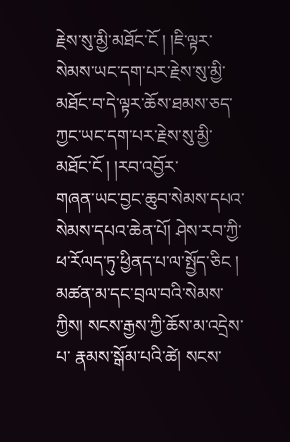རྗེས་སུ་མྱི་མཐོང་ངོ ། །ཇི་ལྟར་སེམས་ཡང་དག་པར་རྗེས་སུ་མྱི་མཐོང་བ་དེ་ལྟར་ཆོས་ཐམས་ཅད་ཀྱང་ཡང་དག་པར་རྗེས་སུ་མྱི་མཐོང་ངོ ། །རབ་འབྱོར་
གཞན་ཡང་བྱང་ཆུབ་སེམས་དཔའ་སེམས་དཔའ་ཆེན་པོ། ཤེས་རབ་ཀྱི་ཕ་རོལད་ཏུ་ཕྱིནད་པ་ལ་སྤྱོད་ཅིང ། མཚན་མ་དང་བྲལ་བའི་སེམས་ཀྱིས། སངས་རྒྱས་ཀྱི་ཆོས་མ་འདྲེས་པ་ རྣམས་སྒོམ་པའི་ཚེ། སངས་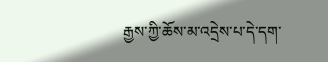རྒྱས་ཀྱི་ཆོས་མ་འདྲེས་པ་དེ་དག་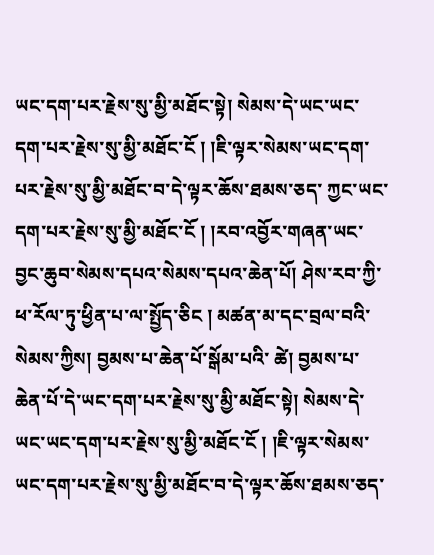ཡང་དག་པར་རྗེས་སུ་མྱི་མཐོང་སྟེ། སེམས་དེ་ཡང་ཡང་དག་པར་རྗེས་སུ་མྱི་མཐོང་ངོ ། །ཇི་ལྟར་སེམས་ཡང་དག་པར་རྗེས་སུ་མྱི་མཐོང་བ་དེ་ལྟར་ཆོས་ཐམས་ཅད་ ཀྱང་ཡང་དག་པར་རྗེས་སུ་མྱི་མཐོང་ངོ ། །རབ་འབྱོར་གཞན་ཡང་བྱང་ཆུབ་སེམས་དཔའ་སེམས་དཔའ་ཆེན་པོ། ཤེས་རབ་ཀྱི་ཕ་རོལ་ཏུ་ཕྱིན་པ་ལ་སྤྱོད་ཅིང ། མཚན་མ་དང་བྲལ་བའི་སེམས་ཀྱིས། བྱམས་པ་ཆེན་པོ་སྒོམ་པའི་ ཚེ། བྱམས་པ་ཆེན་པོ་དེ་ཡང་དག་པར་རྗེས་སུ་མྱི་མཐོང་སྟེ། སེམས་དེ་ཡང་ཡང་དག་པར་རྗེས་སུ་མྱི་མཐོང་ངོ ། །ཇི་ལྟར་སེམས་ཡང་དག་པར་རྗེས་སུ་མྱི་མཐོང་བ་དེ་ལྟར་ཆོས་ཐམས་ཅད་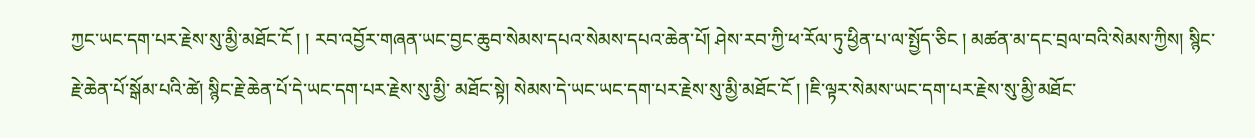ཀྱང་ཡང་དག་པར་རྗེས་སུ་མྱི་མཐོང་ངོ ། ། རབ་འབྱོར་གཞན་ཡང་བྱང་ཆུབ་སེམས་དཔའ་སེམས་དཔའ་ཆེན་པོ། ཤེས་རབ་ཀྱི་ཕ་རོལ་ཏུ་ཕྱིན་པ་ལ་སྤྱོད་ཅིང ། མཚན་མ་དང་བྲལ་བའི་སེམས་ཀྱིས། སྙིང་རྗེ་ཆེན་པོ་སྒོམ་པའི་ཚེ། སྙིང་རྗེ་ཆེན་པོ་དེ་ཡང་དག་པར་རྗེས་སུ་མྱི་ མཐོང་སྟེ། སེམས་དེ་ཡང་ཡང་དག་པར་རྗེས་སུ་མྱི་མཐོང་ངོ ། །ཇི་ལྟར་སེམས་ཡང་དག་པར་རྗེས་སུ་མྱི་མཐོང་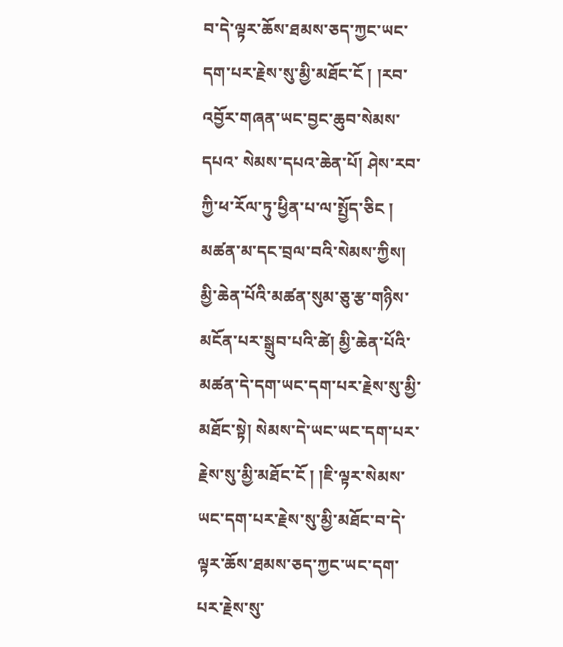བ་དེ་ལྟར་ཆོས་ཐམས་ཅད་ཀྱང་ཡང་དག་པར་རྗེས་སུ་མྱི་མཐོང་ངོ ། །རབ་འབྱོར་གཞན་ཡང་བྱང་ཆུབ་སེམས་དཔའ་ སེམས་དཔའ་ཆེན་པོ། ཤེས་རབ་ཀྱི་ཕ་རོལ་ཏུ་ཕྱིན་པ་ལ་སྤྱོད་ཅིང ། མཚན་མ་དང་བྲལ་བའི་སེམས་ཀྱིས། མྱི་ཆེན་པོའི་མཚན་སུམ་ཅུ་རྩ་གཉིས་མངོན་པར་སྒྲུབ་པའི་ཚེ། མྱི་ཆེན་པོའི་མཚན་དེ་དག་ཡང་དག་པར་རྗེས་སུ་མྱི་
མཐོང་སྟེ། སེམས་དེ་ཡང་ཡང་དག་པར་རྗེས་སུ་མྱི་མཐོང་ངོ ། །ཇི་ལྟར་སེམས་ཡང་དག་པར་རྗེས་སུ་མྱི་མཐོང་བ་དེ་ལྟར་ཆོས་ཐམས་ཅད་ཀྱང་ཡང་དག་པར་རྗེས་སུ་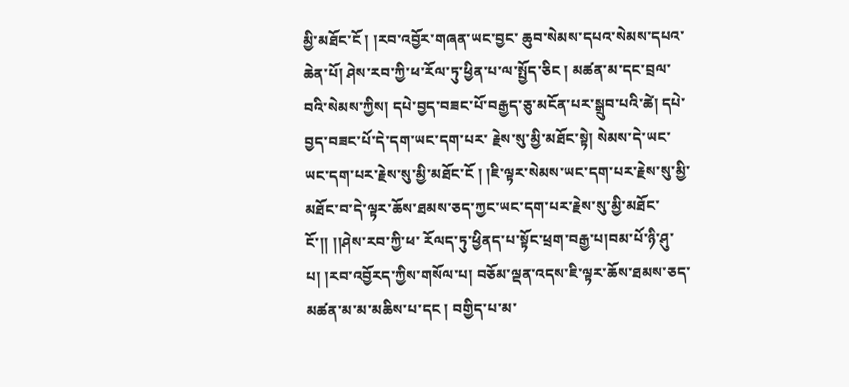མྱི་མཐོང་ངོ ། །རབ་འབྱོར་གཞན་ཡང་བྱང་ ཆུབ་སེམས་དཔའ་སེམས་དཔའ་ཆེན་པོ། ཤེས་རབ་ཀྱི་ཕ་རོལ་ཏུ་ཕྱིན་པ་ལ་སྤྱོད་ཅིང ། མཚན་མ་དང་བྲལ་བའི་སེམས་ཀྱིས། དཔེ་བྱད་བཟང་པོ་བརྒྱད་ཅུ་མངོན་པར་སྒྲུབ་པའི་ཚེ། དཔེ་བྱད་བཟང་པོ་དེ་དག་ཡང་དག་པར་ རྗེས་སུ་མྱི་མཐོང་སྟེ། སེམས་དེ་ཡང་ཡང་དག་པར་རྗེས་སུ་མྱི་མཐོང་ངོ ། །ཇི་ལྟར་སེམས་ཡང་དག་པར་རྗེས་སུ་མྱི་མཐོང་བ་དེ་ལྟར་ཆོས་ཐམས་ཅད་ཀྱང་ཡང་དག་པར་རྗེས་སུ་མྱི་མཐོང་ངོ་།། །།ཤེས་རབ་ཀྱི་ཕ་ རོལད་ཏུ་ཕྱིནད་པ་སྟོང་ཕྲག་བརྒྱ་པ།བམ་པོ་ཉི་ཤུ་པ། །རབ་འབྱོརད་ཀྱིས་གསོལ་པ། བཅོམ་ལྡན་འདས་ཇི་ལྟར་ཆོས་ཐམས་ཅད་མཚན་མ་མ་མཆིས་པ་དང ། བགྱིད་པ་མ་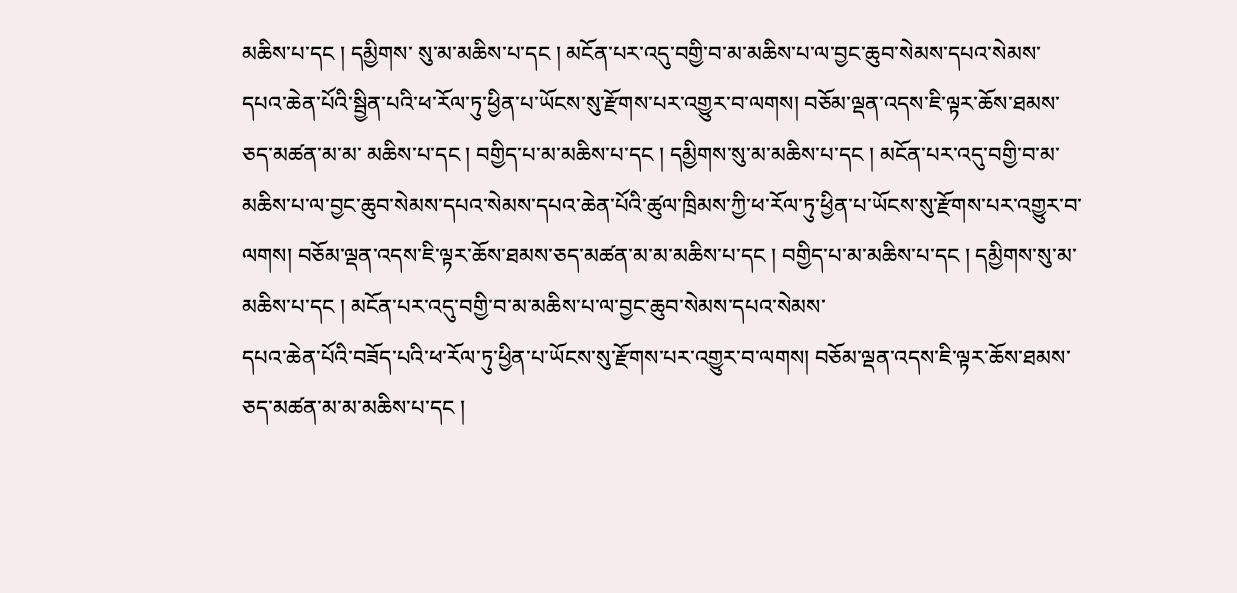མཆིས་པ་དང ། དམྱིགས་ སུ་མ་མཆིས་པ་དང ། མངོན་པར་འདུ་བགྱི་བ་མ་མཆིས་པ་ལ་བྱང་ཆུབ་སེམས་དཔའ་སེམས་དཔའ་ཆེན་པོའི་སྦྱིན་པའི་ཕ་རོལ་ཏུ་ཕྱིན་པ་ཡོངས་སུ་རྫོགས་པར་འགྱུར་བ་ལགས། བཅོམ་ལྡན་འདས་ཇི་ལྟར་ཆོས་ཐམས་ཅད་མཚན་མ་མ་ མཆིས་པ་དང ། བགྱིད་པ་མ་མཆིས་པ་དང ། དམྱིགས་སུ་མ་མཆིས་པ་དང ། མངོན་པར་འདུ་བགྱི་བ་མ་མཆིས་པ་ལ་བྱང་ཆུབ་སེམས་དཔའ་སེམས་དཔའ་ཆེན་པོའི་ཚུལ་ཁྲིམས་ཀྱི་ཕ་རོལ་ཏུ་ཕྱིན་པ་ཡོངས་སུ་རྫོགས་པར་འགྱུར་བ་ ལགས། བཅོམ་ལྡན་འདས་ཇི་ལྟར་ཆོས་ཐམས་ཅད་མཚན་མ་མ་མཆིས་པ་དང ། བགྱིད་པ་མ་མཆིས་པ་དང ། དམྱིགས་སུ་མ་མཆིས་པ་དང ། མངོན་པར་འདུ་བགྱི་བ་མ་མཆིས་པ་ལ་བྱང་ཆུབ་སེམས་དཔའ་སེམས་
དཔའ་ཆེན་པོའི་བཟོད་པའི་ཕ་རོལ་ཏུ་ཕྱིན་པ་ཡོངས་སུ་རྫོགས་པར་འགྱུར་བ་ལགས། བཅོམ་ལྡན་འདས་ཇི་ལྟར་ཆོས་ཐམས་ཅད་མཚན་མ་མ་མཆིས་པ་དང །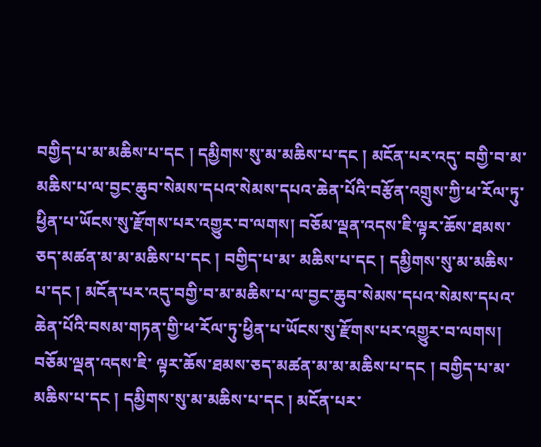བགྱིད་པ་མ་མཆིས་པ་དང ། དམྱིགས་སུ་མ་མཆིས་པ་དང ། མངོན་པར་འདུ་ བགྱི་བ་མ་མཆིས་པ་ལ་བྱང་ཆུབ་སེམས་དཔའ་སེམས་དཔའ་ཆེན་པོའི་བརྩོན་འགྲུས་ཀྱི་ཕ་རོལ་ཏུ་ཕྱིན་པ་ཡོངས་སུ་རྫོགས་པར་འགྱུར་བ་ལགས། བཅོམ་ལྡན་འདས་ཇི་ལྟར་ཆོས་ཐམས་ཅད་མཚན་མ་མ་མཆིས་པ་དང ། བགྱིད་པ་མ་ མཆིས་པ་དང ། དམྱིགས་སུ་མ་མཆིས་པ་དང ། མངོན་པར་འདུ་བགྱི་བ་མ་མཆིས་པ་ལ་བྱང་ཆུབ་སེམས་དཔའ་སེམས་དཔའ་ཆེན་པོའི་བསམ་གཏན་གྱི་ཕ་རོལ་ཏུ་ཕྱིན་པ་ཡོངས་སུ་རྫོགས་པར་འགྱུར་བ་ལགས། བཅོམ་ལྡན་འདས་ཇི་ ལྟར་ཆོས་ཐམས་ཅད་མཚན་མ་མ་མཆིས་པ་དང ། བགྱིད་པ་མ་མཆིས་པ་དང ། དམྱིགས་སུ་མ་མཆིས་པ་དང ། མངོན་པར་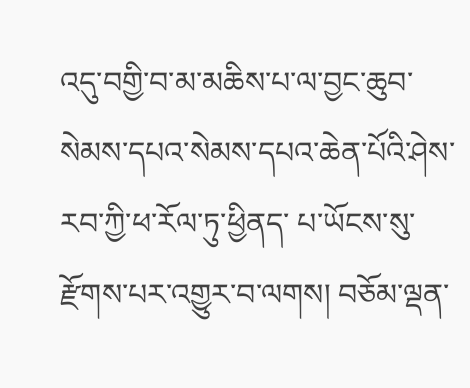འདུ་བགྱི་བ་མ་མཆིས་པ་ལ་བྱང་ཆུབ་སེམས་དཔའ་སེམས་དཔའ་ཆེན་པོའི་ཤེས་རབ་ཀྱི་ཕ་རོལ་ཏུ་ཕྱིནད་ པ་ཡོངས་སུ་རྫོགས་པར་འགྱུར་བ་ལགས། བཅོམ་ལྡན་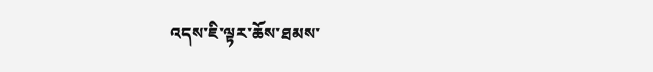འདས་ཇི་ལྟར་ཆོས་ཐམས་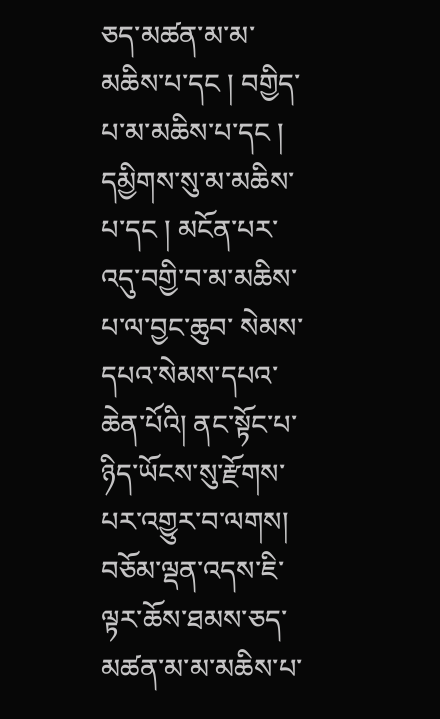ཅད་མཚན་མ་མ་མཆིས་པ་དང ། བགྱིད་པ་མ་མཆིས་པ་དང ། དམྱིགས་སུ་མ་མཆིས་པ་དང ། མངོན་པར་འདུ་བགྱི་བ་མ་མཆིས་པ་ལ་བྱང་ཆུབ་ སེམས་དཔའ་སེམས་དཔའ་ཆེན་པོའི། ནང་སྟོང་པ་ཉིད་ཡོངས་སུ་རྫོགས་པར་འགྱུར་བ་ལགས། བཅོམ་ལྡན་འདས་ཇི་ལྟར་ཆོས་ཐམས་ཅད་མཚན་མ་མ་མཆིས་པ་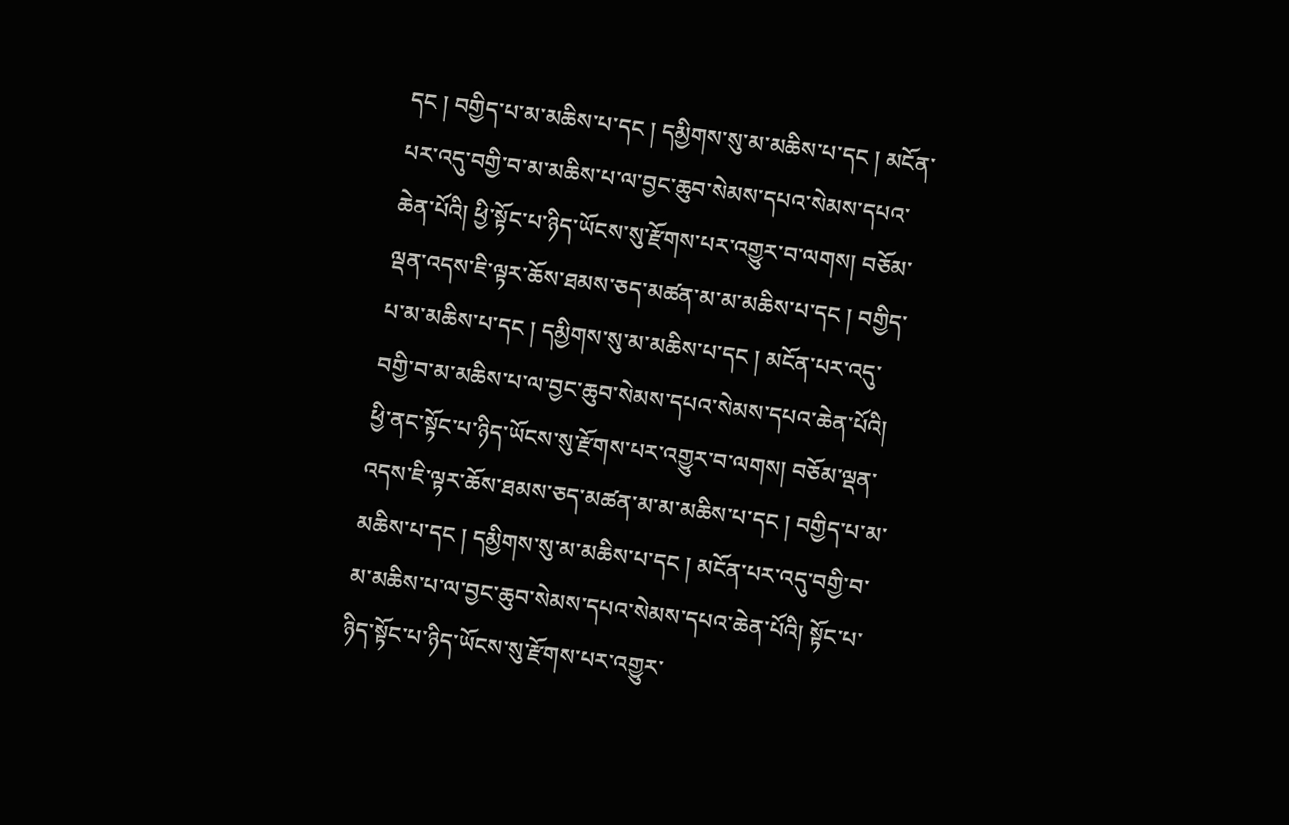དང ། བགྱིད་པ་མ་མཆིས་པ་དང ། དམྱིགས་སུ་མ་མཆིས་པ་དང ། མངོན་པར་འདུ་བགྱི་བ་མ་མཆིས་པ་ལ་བྱང་ཆུབ་སེམས་དཔའ་སེམས་དཔའ་ཆེན་པོའི། ཕྱི་སྟོང་པ་ཉིད་ཡོངས་སུ་རྫོགས་པར་འགྱུར་བ་ལགས། བཅོམ་ལྡན་འདས་ཇི་ལྟར་ཆོས་ཐམས་ཅད་མཚན་མ་མ་མཆིས་པ་དང ། བགྱིད་
པ་མ་མཆིས་པ་དང ། དམྱིགས་སུ་མ་མཆིས་པ་དང ། མངོན་པར་འདུ་བགྱི་བ་མ་མཆིས་པ་ལ་བྱང་ཆུབ་སེམས་དཔའ་སེམས་དཔའ་ཆེན་པོའི། ཕྱི་ནང་སྟོང་པ་ཉིད་ཡོངས་སུ་རྫོགས་པར་འགྱུར་བ་ལགས། བཅོམ་ལྡན་འདས་ཇི་ལྟར་ཆོས་ཐམས་ཅད་མཚན་མ་མ་མཆིས་པ་དང ། བགྱིད་པ་མ་མཆིས་པ་དང ། དམྱིགས་སུ་མ་མཆིས་པ་དང ། མངོན་པར་འདུ་བགྱི་བ་མ་མཆིས་པ་ལ་བྱང་ཆུབ་སེམས་དཔའ་སེམས་དཔའ་ཆེན་པོའི། སྟོང་པ་ཉིད་སྟོང་པ་ཉིད་ཡོངས་སུ་རྫོགས་པར་འགྱུར་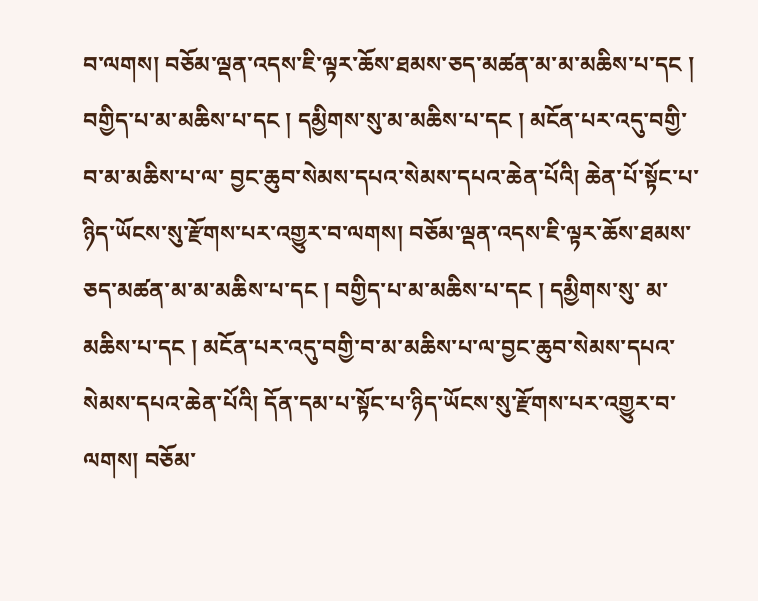བ་ལགས། བཅོམ་ལྡན་འདས་ཇི་ལྟར་ཆོས་ཐམས་ཅད་མཚན་མ་མ་མཆིས་པ་དང ། བགྱིད་པ་མ་མཆིས་པ་དང ། དམྱིགས་སུ་མ་མཆིས་པ་དང ། མངོན་པར་འདུ་བགྱི་བ་མ་མཆིས་པ་ལ་ བྱང་ཆུབ་སེམས་དཔའ་སེམས་དཔའ་ཆེན་པོའི། ཆེན་པོ་སྟོང་པ་ཉིད་ཡོངས་སུ་རྫོགས་པར་འགྱུར་བ་ལགས། བཅོམ་ལྡན་འདས་ཇི་ལྟར་ཆོས་ཐམས་ཅད་མཚན་མ་མ་མཆིས་པ་དང ། བགྱིད་པ་མ་མཆིས་པ་དང ། དམྱིགས་སུ་ མ་མཆིས་པ་དང ། མངོན་པར་འདུ་བགྱི་བ་མ་མཆིས་པ་ལ་བྱང་ཆུབ་སེམས་དཔའ་སེམས་དཔའ་ཆེན་པོའི། དོན་དམ་པ་སྟོང་པ་ཉིད་ཡོངས་སུ་རྫོགས་པར་འགྱུར་བ་ལགས། བཅོམ་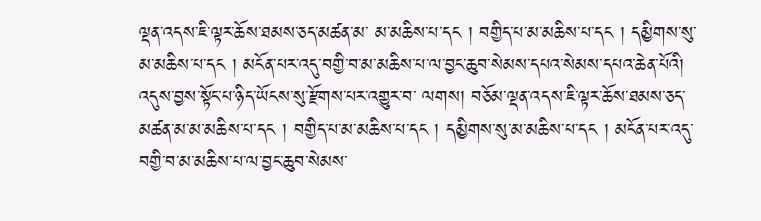ལྡན་འདས་ཇི་ལྟར་ཆོས་ཐམས་ཅད་མཚན་མ་ མ་མཆིས་པ་དང ། བགྱིད་པ་མ་མཆིས་པ་དང ། དམྱིགས་སུ་མ་མཆིས་པ་དང ། མངོན་པར་འདུ་བགྱི་བ་མ་མཆིས་པ་ལ་བྱང་ཆུབ་སེམས་དཔའ་སེམས་དཔའ་ཆེན་པོའི། འདུས་བྱས་སྟོང་པ་ཉིད་ཡོངས་སུ་རྫོགས་པར་འགྱུར་བ་ ལགས། བཅོམ་ལྡན་འདས་ཇི་ལྟར་ཆོས་ཐམས་ཅད་མཚན་མ་མ་མཆིས་པ་དང ། བགྱིད་པ་མ་མཆིས་པ་དང ། དམྱིགས་སུ་མ་མཆིས་པ་དང ། མངོན་པར་འདུ་བགྱི་བ་མ་མཆིས་པ་ལ་བྱང་ཆུབ་སེམས་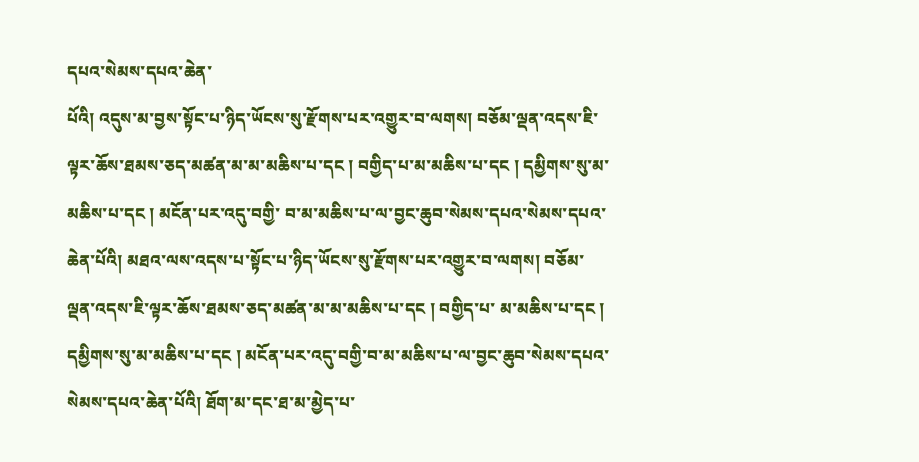དཔའ་སེམས་དཔའ་ཆེན་
པོའི། འདུས་མ་བྱས་སྟོང་པ་ཉིད་ཡོངས་སུ་རྫོགས་པར་འགྱུར་བ་ལགས། བཅོམ་ལྡན་འདས་ཇི་ལྟར་ཆོས་ཐམས་ཅད་མཚན་མ་མ་མཆིས་པ་དང ། བགྱིད་པ་མ་མཆིས་པ་དང ། དམྱིགས་སུ་མ་མཆིས་པ་དང ། མངོན་པར་འདུ་བགྱི་ བ་མ་མཆིས་པ་ལ་བྱང་ཆུབ་སེམས་དཔའ་སེམས་དཔའ་ཆེན་པོའི། མཐའ་ལས་འདས་པ་སྟོང་པ་ཉིད་ཡོངས་སུ་རྫོགས་པར་འགྱུར་བ་ལགས། བཅོམ་ལྡན་འདས་ཇི་ལྟར་ཆོས་ཐམས་ཅད་མཚན་མ་མ་མཆིས་པ་དང ། བགྱིད་པ་ མ་མཆིས་པ་དང ། དམྱིགས་སུ་མ་མཆིས་པ་དང ། མངོན་པར་འདུ་བགྱི་བ་མ་མཆིས་པ་ལ་བྱང་ཆུབ་སེམས་དཔའ་སེམས་དཔའ་ཆེན་པོའི། ཐོག་མ་དང་ཐ་མ་མྱེད་པ་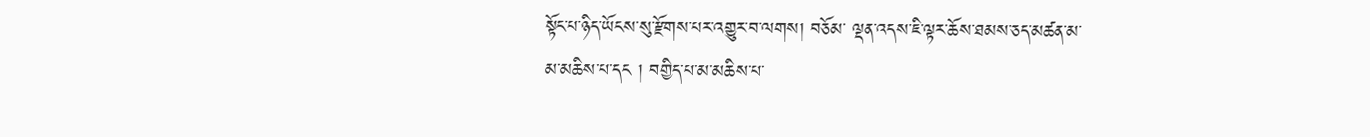སྟོང་པ་ཉིད་ཡོངས་སུ་རྫོགས་པར་འགྱུར་བ་ལགས། བཅོམ་ ལྡན་འདས་ཇི་ལྟར་ཆོས་ཐམས་ཅད་མཚན་མ་མ་མཆིས་པ་དང ། བགྱིད་པ་མ་མཆིས་པ་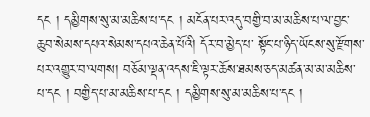དང ། དམྱིགས་སུ་མ་མཆིས་པ་དང ། མངོན་པར་འདུ་བགྱི་བ་མ་མཆིས་པ་ལ་བྱང་ཆུབ་སེམས་དཔའ་སེམས་དཔའ་ཆེན་པོའི། དོར་བ་མྱེད་པ་ སྟོང་པ་ཉིད་ཡོངས་སུ་རྫོགས་པར་འགྱུར་བ་ལགས། བཅོམ་ལྡན་འདས་ཇི་ལྟར་ཆོས་ཐམས་ཅད་མཚན་མ་མ་མཆིས་པ་དང ། བགྱིད་པ་མ་མཆིས་པ་དང ། དམྱིགས་སུ་མ་མཆིས་པ་དང །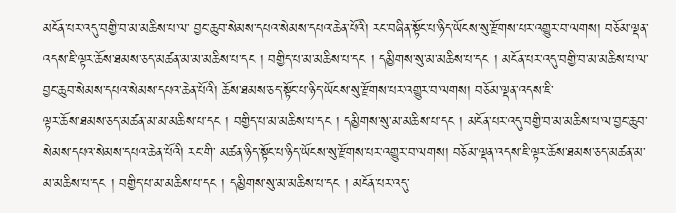མངོན་པར་འདུ་བགྱི་བ་མ་མཆིས་པ་ལ་ བྱང་ཆུབ་སེམས་དཔའ་སེམས་དཔའ་ཆེན་པོའི། རང་བཞིན་སྟོང་པ་ཉིད་ཡོངས་སུ་རྫོགས་པར་འགྱུར་བ་ལགས། བཅོམ་ལྡན་འདས་ཇི་ལྟར་ཆོས་ཐམས་ཅད་མཚན་མ་མ་མཆིས་པ་དང ། བགྱིད་པ་མ་མཆིས་པ་དང ། དམྱིགས་སུ་མ་མཆིས་པ་དང ། མངོན་པར་འདུ་བགྱི་བ་མ་མཆིས་པ་ལ་བྱང་ཆུབ་སེམས་དཔའ་སེམས་དཔའ་ཆེན་པོའི། ཆོས་ཐམས་ཅད་སྟོང་པ་ཉིད་ཡོངས་སུ་རྫོགས་པར་འགྱུར་བ་ལགས། བཅོམ་ལྡན་འདས་ཇི་
ལྟར་ཆོས་ཐམས་ཅད་མཚན་མ་མ་མཆིས་པ་དང ། བགྱིད་པ་མ་མཆིས་པ་དང ། དམྱིགས་སུ་མ་མཆིས་པ་དང ། མངོན་པར་འདུ་བགྱི་བ་མ་མཆིས་པ་ལ་བྱང་ཆུབ་སེམས་དཔའ་སེམས་དཔའ་ཆེན་པོའི། རང་གི་ མཚན་ཉིད་སྟོང་པ་ཉིད་ཡོངས་སུ་རྫོགས་པར་འགྱུར་བ་ལགས། བཅོམ་ལྡན་འདས་ཇི་ལྟར་ཆོས་ཐམས་ཅད་མཚན་མ་མ་མཆིས་པ་དང ། བགྱིད་པ་མ་མཆིས་པ་དང ། དམྱིགས་སུ་མ་མཆིས་པ་དང ། མངོན་པར་འདུ་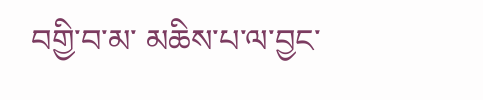བགྱི་བ་མ་ མཆིས་པ་ལ་བྱང་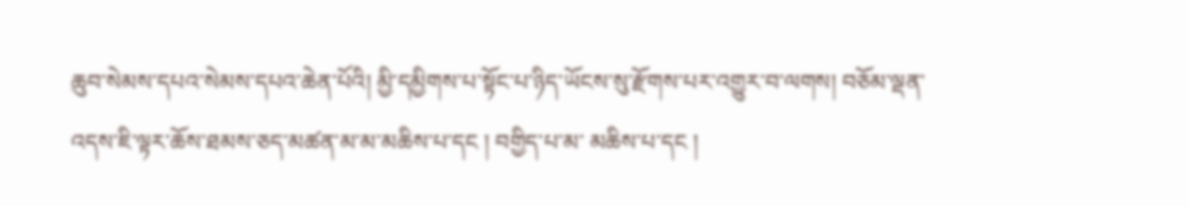ཆུབ་སེམས་དཔའ་སེམས་དཔའ་ཆེན་པོའི། མྱི་དམྱིགས་པ་སྟོང་པ་ཉིད་ཡོངས་སུ་རྫོགས་པར་འགྱུར་བ་ལགས། བཅོམ་ལྡན་འདས་ཇི་ལྟར་ཆོས་ཐམས་ཅད་མཚན་མ་མ་མཆིས་པ་དང ། བགྱིད་པ་མ་ མཆིས་པ་དང །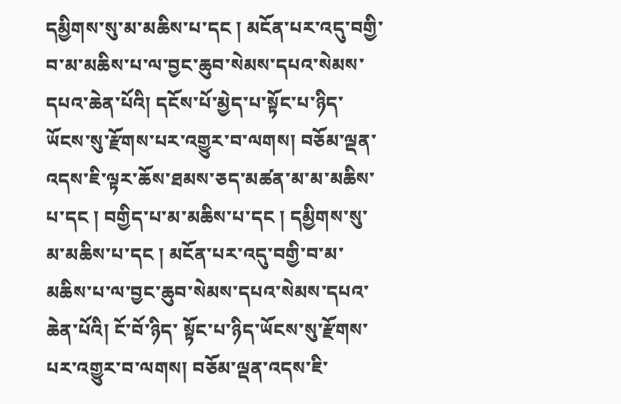དམྱིགས་སུ་མ་མཆིས་པ་དང ། མངོན་པར་འདུ་བགྱི་བ་མ་མཆིས་པ་ལ་བྱང་ཆུབ་སེམས་དཔའ་སེམས་དཔའ་ཆེན་པོའི། དངོས་པོ་མྱེད་པ་སྟོང་པ་ཉིད་ཡོངས་སུ་རྫོགས་པར་འགྱུར་བ་ལགས། བཅོམ་ལྡན་ འདས་ཇི་ལྟར་ཆོས་ཐམས་ཅད་མཚན་མ་མ་མཆིས་པ་དང ། བགྱིད་པ་མ་མཆིས་པ་དང ། དམྱིགས་སུ་མ་མཆིས་པ་དང ། མངོན་པར་འདུ་བགྱི་བ་མ་མཆིས་པ་ལ་བྱང་ཆུབ་སེམས་དཔའ་སེམས་དཔའ་ཆེན་པོའི། ངོ་བོ་ཉིད་ སྟོང་པ་ཉིད་ཡོངས་སུ་རྫོགས་པར་འགྱུར་བ་ལགས། བཅོམ་ལྡན་འདས་ཇི་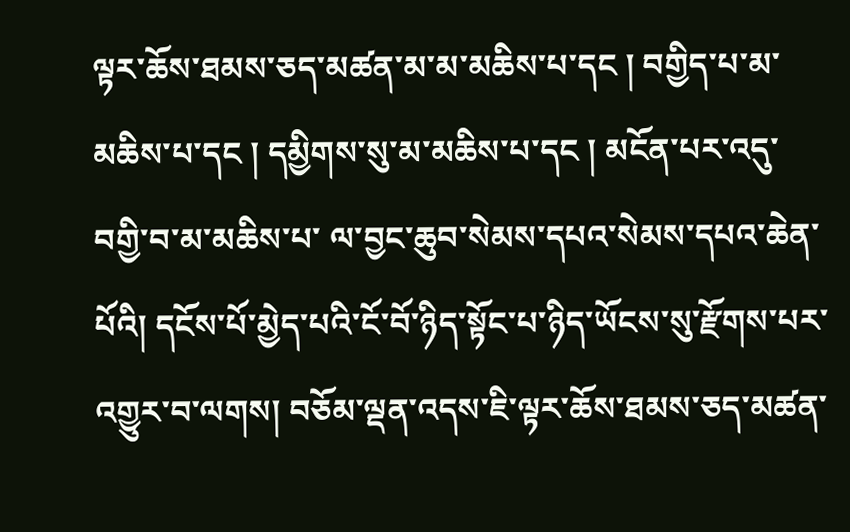ལྟར་ཆོས་ཐམས་ཅད་མཚན་མ་མ་མཆིས་པ་དང ། བགྱིད་པ་མ་མཆིས་པ་དང ། དམྱིགས་སུ་མ་མཆིས་པ་དང ། མངོན་པར་འདུ་བགྱི་བ་མ་མཆིས་པ་ ལ་བྱང་ཆུབ་སེམས་དཔའ་སེམས་དཔའ་ཆེན་པོའི། དངོས་པོ་མྱེད་པའི་ངོ་བོ་ཉིད་སྟོང་པ་ཉིད་ཡོངས་སུ་རྫོགས་པར་འགྱུར་བ་ལགས། བཅོམ་ལྡན་འདས་ཇི་ལྟར་ཆོས་ཐམས་ཅད་མཚན་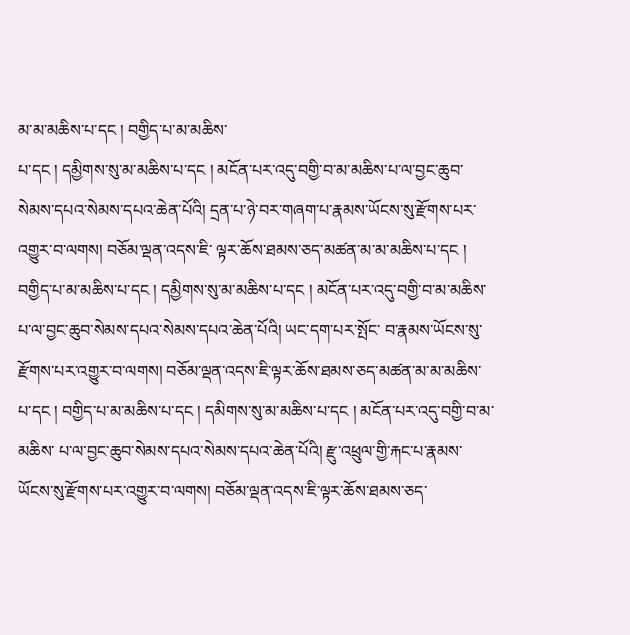མ་མ་མཆིས་པ་དང ། བགྱིད་པ་མ་མཆིས་
པ་དང ། དམྱིགས་སུ་མ་མཆིས་པ་དང ། མངོན་པར་འདུ་བགྱི་བ་མ་མཆིས་པ་ལ་བྱང་ཆུབ་སེམས་དཔའ་སེམས་དཔའ་ཆེན་པོའི། དྲན་པ་ཉེ་བར་གཞག་པ་རྣམས་ཡོངས་སུ་རྫོགས་པར་འགྱུར་བ་ལགས། བཅོམ་ལྡན་འདས་ཇི་ ལྟར་ཆོས་ཐམས་ཅད་མཚན་མ་མ་མཆིས་པ་དང ། བགྱིད་པ་མ་མཆིས་པ་དང ། དམྱིགས་སུ་མ་མཆིས་པ་དང ། མངོན་པར་འདུ་བགྱི་བ་མ་མཆིས་པ་ལ་བྱང་ཆུབ་སེམས་དཔའ་སེམས་དཔའ་ཆེན་པོའི། ཡང་དག་པར་སྤོང་ བ་རྣམས་ཡོངས་སུ་རྫོགས་པར་འགྱུར་བ་ལགས། བཅོམ་ལྡན་འདས་ཇི་ལྟར་ཆོས་ཐམས་ཅད་མཚན་མ་མ་མཆིས་པ་དང ། བགྱིད་པ་མ་མཆིས་པ་དང ། དམིགས་སུ་མ་མཆིས་པ་དང ། མངོན་པར་འདུ་བགྱི་བ་མ་མཆིས་ པ་ལ་བྱང་ཆུབ་སེམས་དཔའ་སེམས་དཔའ་ཆེན་པོའི། རྫུ་འཕྲུལ་གྱི་རྐང་པ་རྣམས་ཡོངས་སུ་རྫོགས་པར་འགྱུར་བ་ལགས། བཅོམ་ལྡན་འདས་ཇི་ལྟར་ཆོས་ཐམས་ཅད་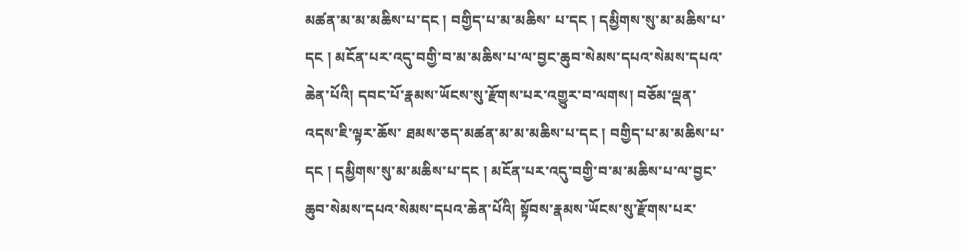མཚན་མ་མ་མཆིས་པ་དང ། བགྱིད་པ་མ་མཆིས་ པ་དང ། དམྱིགས་སུ་མ་མཆིས་པ་དང ། མངོན་པར་འདུ་བགྱི་བ་མ་མཆིས་པ་ལ་བྱང་ཆུབ་སེམས་དཔའ་སེམས་དཔའ་ཆེན་པོའི། དབང་པོ་རྣམས་ཡོངས་སུ་རྫོགས་པར་འགྱུར་བ་ལགས། བཅོམ་ལྡན་འདས་ཇི་ལྟར་ཆོས་ ཐམས་ཅད་མཚན་མ་མ་མཆིས་པ་དང ། བགྱིད་པ་མ་མཆིས་པ་དང ། དམྱིགས་སུ་མ་མཆིས་པ་དང ། མངོན་པར་འདུ་བགྱི་བ་མ་མཆིས་པ་ལ་བྱང་ཆུབ་སེམས་དཔའ་སེམས་དཔའ་ཆེན་པོའི། སྟོབས་རྣམས་ཡོངས་སུ་རྫོགས་པར་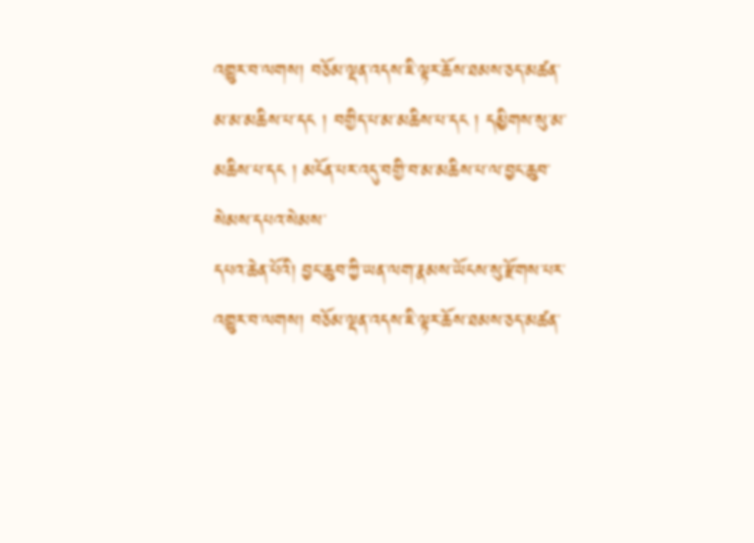འགྱུར་བ་ལགས། བཅོམ་ལྡན་འདས་ཇི་ལྟར་ཆོས་ཐམས་ཅད་མཚན་མ་མ་མཆིས་པ་དང ། བགྱིད་པ་མ་མཆིས་པ་དང ། དམྱིགས་སུ་མ་མཆིས་པ་དང ། མངོན་པར་འདུ་བགྱི་བ་མ་མཆིས་པ་ལ་བྱང་ཆུབ་སེམས་དཔའ་སེམས་
དཔའ་ཆེན་པོའི། བྱང་ཆུབ་ཀྱི་ཡན་ལག་རྣམས་ཡོངས་སུ་རྫོགས་པར་འགྱུར་བ་ལགས། བཅོམ་ལྡན་འདས་ཇི་ལྟར་ཆོས་ཐམས་ཅད་མཚན་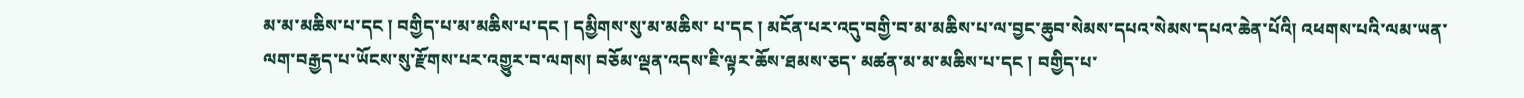མ་མ་མཆིས་པ་དང ། བགྱིད་པ་མ་མཆིས་པ་དང ། དམྱིགས་སུ་མ་མཆིས་ པ་དང ། མངོན་པར་འདུ་བགྱི་བ་མ་མཆིས་པ་ལ་བྱང་ཆུབ་སེམས་དཔའ་སེམས་དཔའ་ཆེན་པོའི། འཕགས་པའི་ལམ་ཡན་ལག་བརྒྱད་པ་ཡོངས་སུ་རྫོགས་པར་འགྱུར་བ་ལགས། བཅོམ་ལྡན་འདས་ཇི་ལྟར་ཆོས་ཐམས་ཅད་ མཚན་མ་མ་མཆིས་པ་དང ། བགྱིད་པ་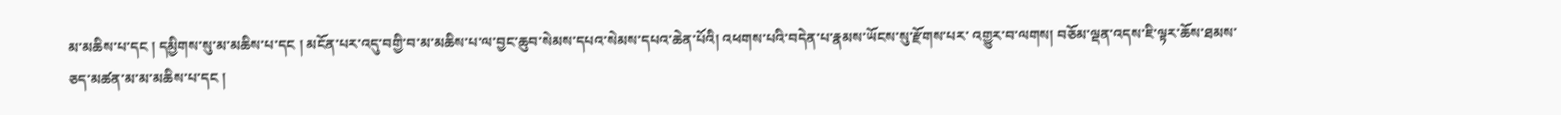མ་མཆིས་པ་དང ། དམྱིགས་སུ་མ་མཆིས་པ་དང ། མངོན་པར་འདུ་བགྱི་བ་མ་མཆིས་པ་ལ་བྱང་ཆུབ་སེམས་དཔའ་སེམས་དཔའ་ཆེན་པོའི། འཕགས་པའི་བདེན་པ་རྣམས་ཡོངས་སུ་རྫོགས་པར་ འགྱུར་བ་ལགས། བཅོམ་ལྡན་འདས་ཇི་ལྟར་ཆོས་ཐམས་ཅད་མཚན་མ་མ་མཆིས་པ་དང །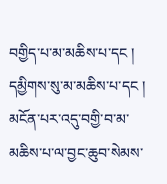བགྱིད་པ་མ་མཆིས་པ་དང ། དམྱིགས་སུ་མ་མཆིས་པ་དང ། མངོན་པར་འདུ་བགྱི་བ་མ་མཆིས་པ་ལ་བྱང་ཆུབ་སེམས་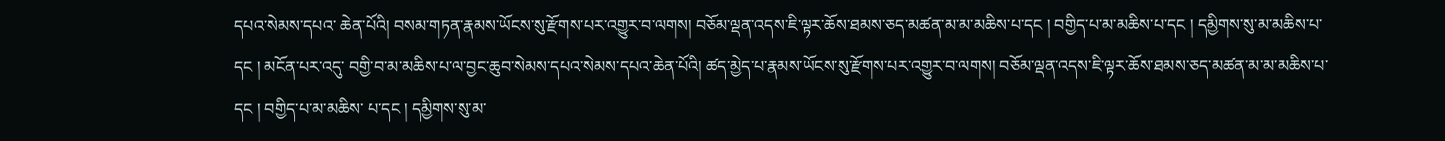དཔའ་སེམས་དཔའ་ ཆེན་པོའི། བསམ་གཏན་རྣམས་ཡོངས་སུ་རྫོགས་པར་འགྱུར་བ་ལགས། བཅོམ་ལྡན་འདས་ཇི་ལྟར་ཆོས་ཐམས་ཅད་མཚན་མ་མ་མཆིས་པ་དང ། བགྱིད་པ་མ་མཆིས་པ་དང ། དམྱིགས་སུ་མ་མཆིས་པ་དང ། མངོན་པར་འདུ་ བགྱི་བ་མ་མཆིས་པ་ལ་བྱང་ཆུབ་སེམས་དཔའ་སེམས་དཔའ་ཆེན་པོའི། ཚད་མྱེད་པ་རྣམས་ཡོངས་སུ་རྫོགས་པར་འགྱུར་བ་ལགས། བཅོམ་ལྡན་འདས་ཇི་ལྟར་ཆོས་ཐམས་ཅད་མཚན་མ་མ་མཆིས་པ་དང ། བགྱིད་པ་མ་མཆིས་ པ་དང ། དམྱིགས་སུ་མ་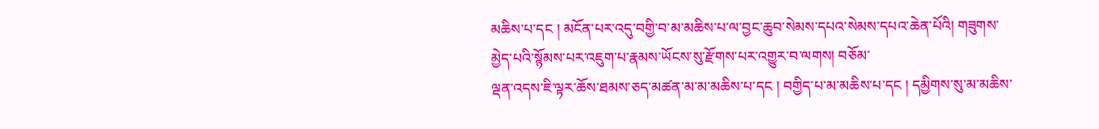མཆིས་པ་དང ། མངོན་པར་འདུ་བགྱི་བ་མ་མཆིས་པ་ལ་བྱང་ཆུབ་སེམས་དཔའ་སེམས་དཔའ་ཆེན་པོའི། གཟུགས་མྱེད་པའི་སྙོམས་པར་འཇུག་པ་རྣམས་ཡོངས་སུ་རྫོགས་པར་འགྱུར་བ་ལགས། བཅོམ་
ལྡན་འདས་ཇི་ལྟར་ཆོས་ཐམས་ཅད་མཚན་མ་མ་མཆིས་པ་དང ། བགྱིད་པ་མ་མཆིས་པ་དང ། དམྱིགས་སུ་མ་མཆིས་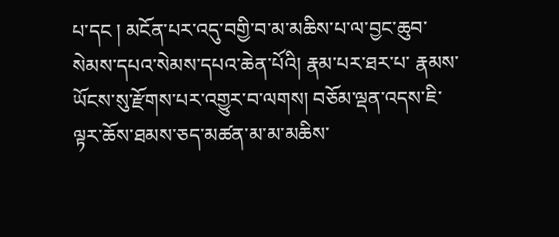པ་དང ། མངོན་པར་འདུ་བགྱི་བ་མ་མཆིས་པ་ལ་བྱང་ཆུབ་སེམས་དཔའ་སེམས་དཔའ་ཆེན་པོའི། རྣམ་པར་ཐར་པ་ རྣམས་ཡོངས་སུ་རྫོགས་པར་འགྱུར་བ་ལགས། བཅོམ་ལྡན་འདས་ཇི་ལྟར་ཆོས་ཐམས་ཅད་མཚན་མ་མ་མཆིས་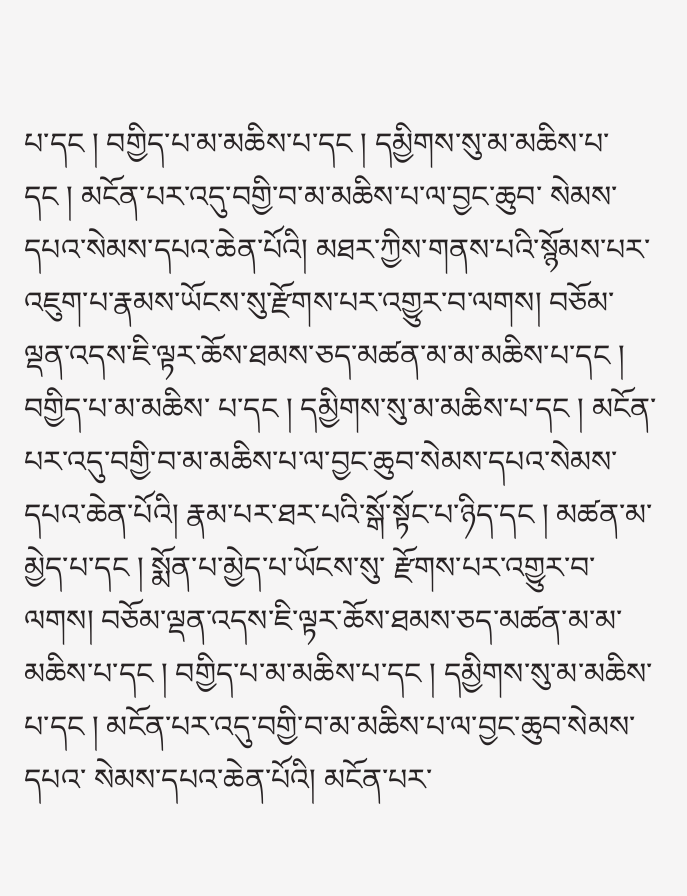པ་དང ། བགྱིད་པ་མ་མཆིས་པ་དང ། དམྱིགས་སུ་མ་མཆིས་པ་དང ། མངོན་པར་འདུ་བགྱི་བ་མ་མཆིས་པ་ལ་བྱང་ཆུབ་ སེམས་དཔའ་སེམས་དཔའ་ཆེན་པོའི། མཐར་ཀྱིས་གནས་པའི་སྙོམས་པར་འཇུག་པ་རྣམས་ཡོངས་སུ་རྫོགས་པར་འགྱུར་བ་ལགས། བཅོམ་ལྡན་འདས་ཇི་ལྟར་ཆོས་ཐམས་ཅད་མཚན་མ་མ་མཆིས་པ་དང ། བགྱིད་པ་མ་མཆིས་ པ་དང ། དམྱིགས་སུ་མ་མཆིས་པ་དང ། མངོན་པར་འདུ་བགྱི་བ་མ་མཆིས་པ་ལ་བྱང་ཆུབ་སེམས་དཔའ་སེམས་དཔའ་ཆེན་པོའི། རྣམ་པར་ཐར་པའི་སྒོ་སྟོང་པ་ཉིད་དང ། མཚན་མ་མྱེད་པ་དང ། སྨོན་པ་མྱེད་པ་ཡོངས་སུ་ རྫོགས་པར་འགྱུར་བ་ལགས། བཅོམ་ལྡན་འདས་ཇི་ལྟར་ཆོས་ཐམས་ཅད་མཚན་མ་མ་མཆིས་པ་དང ། བགྱིད་པ་མ་མཆིས་པ་དང ། དམྱིགས་སུ་མ་མཆིས་པ་དང ། མངོན་པར་འདུ་བགྱི་བ་མ་མཆིས་པ་ལ་བྱང་ཆུབ་སེམས་དཔའ་ སེམས་དཔའ་ཆེན་པོའི། མངོན་པར་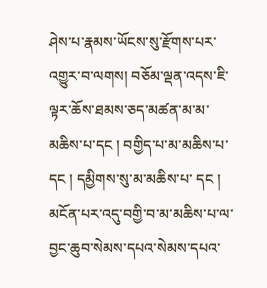ཤེས་པ་རྣམས་ཡོངས་སུ་རྫོགས་པར་འགྱུར་བ་ལགས། བཅོམ་ལྡན་འདས་ཇི་ལྟར་ཆོས་ཐམས་ཅད་མཚན་མ་མ་མཆིས་པ་དང ། བགྱིད་པ་མ་མཆིས་པ་དང ། དམྱིགས་སུ་མ་མཆིས་པ་ དང ། མངོན་པར་འདུ་བགྱི་བ་མ་མཆིས་པ་ལ་བྱང་ཆུབ་སེམས་དཔའ་སེམས་དཔའ་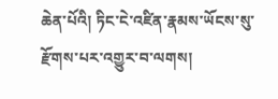ཆེན་པོའི། ཏིང་ངེ་འཛིན་རྣམས་ཡོངས་སུ་རྫོགས་པར་འགྱུར་བ་ལགས།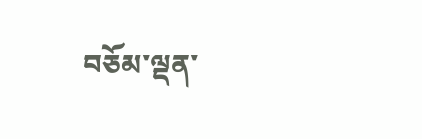བཅོམ་ལྡན་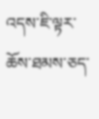འདས་ཇི་ལྟར་ཆོས་ཐམས་ཅད་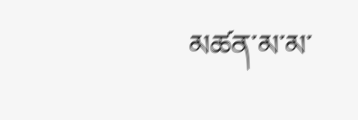མཚན་མ་མ་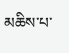མཆིས་པ་